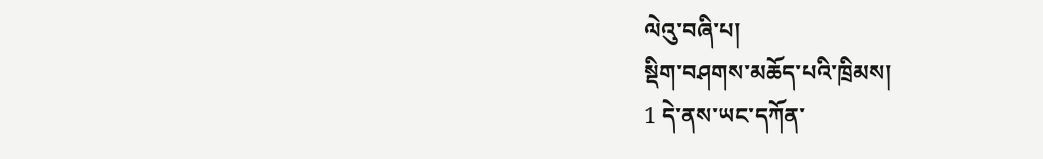ལེའུ་བཞི་པ།
སྡིག་བཤགས་མཆོད་པའི་ཁྲིམས།
1 དེ་ནས་ཡང་དཀོན་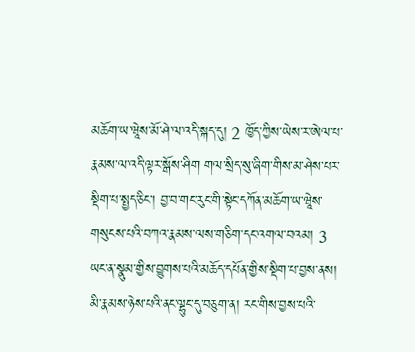མཆོག་ཡ་ཝཱེས་མོ་ཤེ་ལ་འདི་སྐད་དུ། 2 ཁྱོད་ཀྱིས་ཡེས་ར་ཨེལ་པ་རྣམས་ལ་འདི་ལྟར་སྒོས་ཤིག གལ་སྲིད་སུ་ཞིག་གིས་མ་ཤེས་པར་སྡིག་པ་སྤྱད་ཅིང་། བྱ་བ་གང་རུང་གི་སྟེང་དཀོན་མཆོག་ཡ་ཝཱེས་གསུངས་པའི་བཀའ་རྣམས་ལས་གཅིག་དང་འགལ་བའམ། 3 ཡང་ན་སྣུམ་གྱིས་བྱུགས་པའི་མཆོད་དཔོན་གྱིས་སྡིག་པ་བྱས་ནས། མི་རྣམས་ཉེས་པའི་ནང་ལྷུང་དུ་བཅུག་ན། རང་གིས་བྱས་པའི་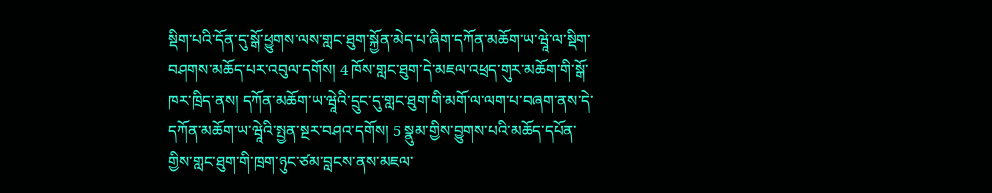སྡིག་པའི་དོན་དུ་སྒོ་ཕྱུགས་ལས་གླང་ཐུག་སྐྱོན་མེད་པ་ཞིག་དཀོན་མཆོག་ཡ་ཝཱེ་ལ་སྡིག་བཤགས་མཆོད་པར་འབུལ་དགོས། 4 ཁོས་གླང་ཐུག་དེ་མཇལ་འཕྲད་གུར་མཆོག་གི་སྒོ་ཁར་ཁྲིད་ནས། དཀོན་མཆོག་ཡ་ཝཱེའི་དྲུང་དུ་གླང་ཐུག་གི་མགོ་ལ་ལག་པ་བཞག་ནས་དེ་དཀོན་མཆོག་ཡ་ཝཱེའི་སྤྱན་སྔར་བཤའ་དགོས། 5 སྣུམ་གྱིས་བྱུགས་པའི་མཆོད་དཔོན་གྱིས་གླང་ཐུག་གི་ཁྲག་ཉུང་ཙམ་བླངས་ནས་མཇལ་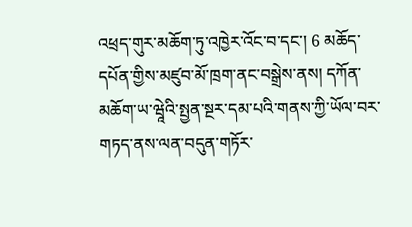འཕྲད་གུར་མཆོག་ཏུ་འཁྱེར་འོང་བ་དང་། 6 མཆོད་དཔོན་གྱིས་མཛུབ་མོ་ཁྲག་ནང་བསྒྲེས་ནས། དཀོན་མཆོག་ཡ་ཝཱེའི་སྤྱན་སྔར་དམ་པའི་གནས་ཀྱི་ཡོལ་བར་གཏད་ནས་ལན་བདུན་གཏོར་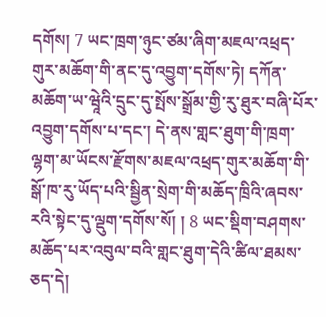དགོས། 7 ཡང་ཁྲག་ཉུང་ཙམ་ཞིག་མཇལ་འཕྲད་གུར་མཆོག་གི་ནང་དུ་འབྱུག་དགོས་ཏེ། དཀོན་མཆོག་ཡ་ཝཱེའི་དྲུང་དུ་སྤོས་སྒྲོམ་གྱི་རུ་ཐུར་བཞི་པོར་འབྱུག་དགོས་པ་དང་། དེ་ནས་གླང་ཐུག་གི་ཁྲག་ལྷག་མ་ཡོངས་རྫོགས་མཇལ་འཕྲད་གུར་མཆོག་གི་སྒོ་ཁ་རུ་ཡོད་པའི་སྦྱིན་སྲེག་གི་མཆོད་ཁྲིའི་ཞབས་རའི་སྟེང་དུ་ལྡུག་དགོས་སོ། ། 8 ཡང་སྡིག་བཤགས་མཆོད་པར་འབུལ་བའི་གླང་ཐུག་དེའི་ཚིལ་ཐམས་ཅད་དེ།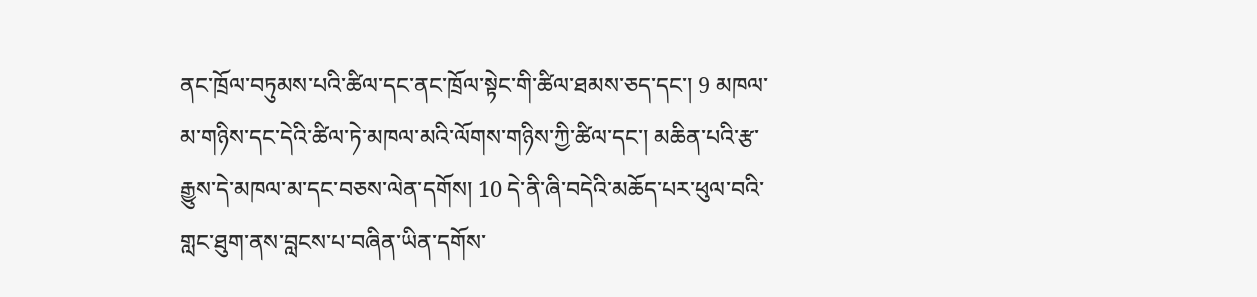ནང་ཁྲོལ་བཏུམས་པའི་ཚིལ་དང་ནང་ཁྲོལ་སྟེང་གི་ཚིལ་ཐམས་ཅད་དང་། 9 མཁལ་མ་གཉིས་དང་དེའི་ཚིལ་ཏེ་མཁལ་མའི་ལོགས་གཉིས་ཀྱི་ཚིལ་དང་། མཆིན་པའི་རྩ་རྒྱུས་དེ་མཁལ་མ་དང་བཅས་ལེན་དགོས། 10 དེ་ནི་ཞི་བདེའི་མཆོད་པར་ཕུལ་བའི་གླང་ཐུག་ནས་བླངས་པ་བཞིན་ཡིན་དགོས་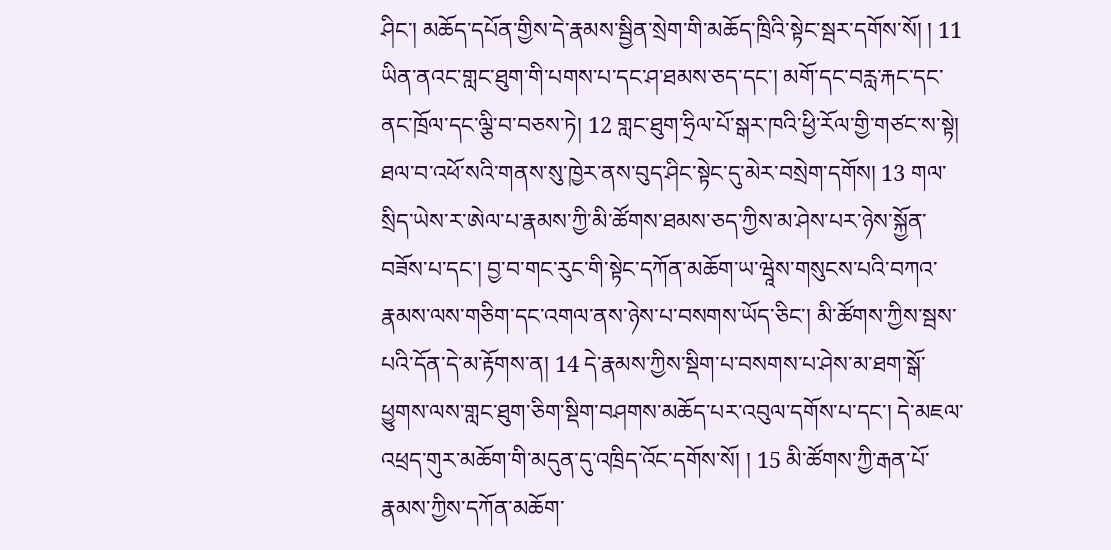ཤིང་། མཆོད་དཔོན་གྱིས་དེ་རྣམས་སྦྱིན་སྲེག་གི་མཆོད་ཁྲིའི་སྟེང་སྦར་དགོས་སོ། ། 11 ཡིན་ནའང་གླང་ཐུག་གི་པགས་པ་དང་ཤ་ཐམས་ཅད་དང་། མགོ་དང་བརླ་རྐང་དང་ནང་ཁྲོལ་དང་ལྕི་བ་བཅས་ཏེ། 12 གླང་ཐུག་ཧྲིལ་པོ་སྒར་ཁའི་ཕྱི་རོལ་གྱི་གཙང་ས་སྟེ། ཐལ་བ་འཕོ་སའི་གནས་སུ་ཁྱེར་ནས་བུད་ཤིང་སྟེང་དུ་མེར་བསྲེག་དགོས། 13 གལ་སྲིད་ཡེས་ར་ཨེལ་པ་རྣམས་ཀྱི་མི་ཚོགས་ཐམས་ཅད་ཀྱིས་མ་ཤེས་པར་ཉེས་སྐྱོན་བཟོས་པ་དང་། བྱ་བ་གང་རུང་གི་སྟེང་དཀོན་མཆོག་ཡ་ཝཱེས་གསུངས་པའི་བཀའ་རྣམས་ལས་གཅིག་དང་འགལ་ནས་ཉེས་པ་བསགས་ཡོད་ཅིང་། མི་ཚོགས་ཀྱིས་སྦས་པའི་དོན་དེ་མ་རྟོགས་ན། 14 དེ་རྣམས་ཀྱིས་སྡིག་པ་བསགས་པ་ཤེས་མ་ཐག་སྒོ་ཕྱུགས་ལས་གླང་ཐུག་ཅིག་སྡིག་བཤགས་མཆོད་པར་འབུལ་དགོས་པ་དང་། དེ་མཇལ་འཕྲད་གུར་མཆོག་གི་མདུན་དུ་འཁྲིད་འོང་དགོས་སོ། ། 15 མི་ཚོགས་ཀྱི་རྒན་པོ་རྣམས་ཀྱིས་དཀོན་མཆོག་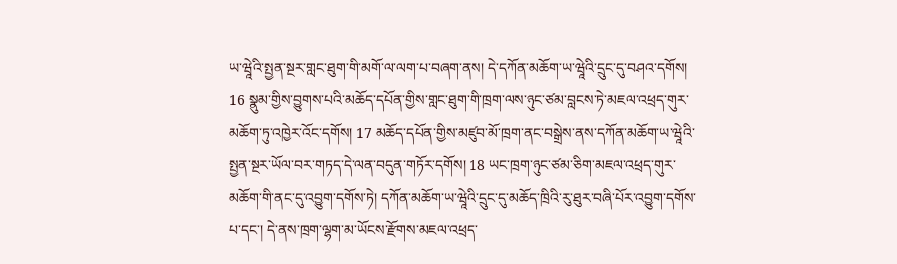ཡ་ཝཱེའི་སྤྱན་སྔར་གླང་ཐུག་གི་མགོ་ལ་ལག་པ་བཞག་ནས། དེ་དཀོན་མཆོག་ཡ་ཝཱེའི་དྲུང་དུ་བཤའ་དགོས། 16 སྣུམ་གྱིས་བྱུགས་པའི་མཆོད་དཔོན་གྱིས་གླང་ཐུག་གི་ཁྲག་ལས་ཉུང་ཙམ་བླངས་ཏེ་མཇལ་འཕྲད་གུར་མཆོག་ཏུ་འཁྱེར་འོང་དགོས། 17 མཆོད་དཔོན་གྱིས་མཛུབ་མོ་ཁྲག་ནང་བསྒྲེས་ནས་དཀོན་མཆོག་ཡ་ཝཱེའི་སྤྱན་སྔར་ཡོལ་བར་གཏད་དེ་ལན་བདུན་གཏོར་དགོས། 18 ཡང་ཁྲག་ཉུང་ཙམ་ཅིག་མཇལ་འཕྲད་གུར་མཆོག་གི་ནང་དུ་འབྱུག་དགོས་ཏེ། དཀོན་མཆོག་ཡ་ཝཱེའི་དྲུང་དུ་མཆོད་ཁྲིའི་རུ་ཐུར་བཞི་པོར་འབྱུག་དགོས་པ་དང་། དེ་ནས་ཁྲག་ལྷག་མ་ཡོངས་རྫོགས་མཇལ་འཕྲད་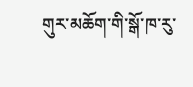གུར་མཆོག་གི་སྒོ་ཁ་རུ་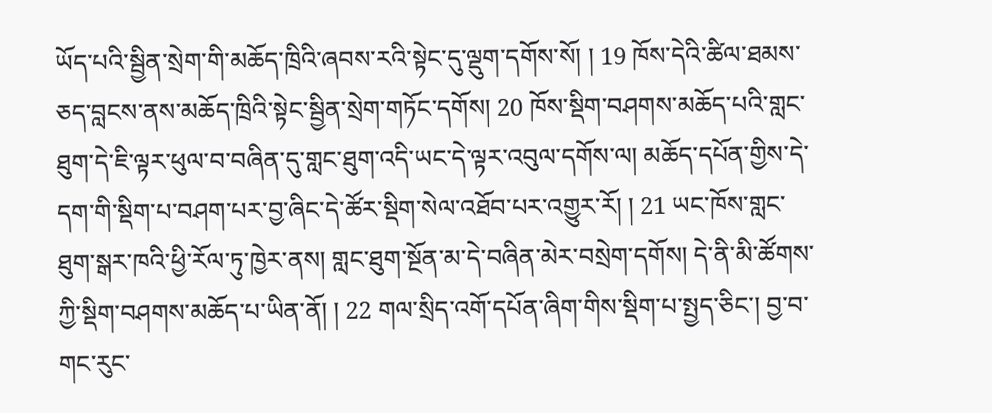ཡོད་པའི་སྦྱིན་སྲེག་གི་མཆོད་ཁྲིའི་ཞབས་རའི་སྟེང་དུ་ལྡུག་དགོས་སོ། ། 19 ཁོས་དེའི་ཚིལ་ཐམས་ཅད་བླངས་ནས་མཆོད་ཁྲིའི་སྟེང་སྦྱིན་སྲེག་གཏོང་དགོས། 20 ཁོས་སྡིག་བཤགས་མཆོད་པའི་གླང་ཐུག་དེ་ཇི་ལྟར་ཕུལ་བ་བཞིན་དུ་གླང་ཐུག་འདི་ཡང་དེ་ལྟར་འབུལ་དགོས་ལ། མཆོད་དཔོན་གྱིས་དེ་དག་གི་སྡིག་པ་བཤག་པར་བྱ་ཞིང་དེ་ཚོར་སྡིག་སེལ་འཐོབ་པར་འགྱུར་རོ། ། 21 ཡང་ཁོས་གླང་ཐུག་སྒར་ཁའི་ཕྱི་རོལ་ཏུ་ཁྱེར་ནས། གླང་ཐུག་སྔོན་མ་དེ་བཞིན་མེར་བསྲེག་དགོས། དེ་ནི་མི་ཚོགས་ཀྱི་སྡིག་བཤགས་མཆོད་པ་ཡིན་ནོ། ། 22 གལ་སྲིད་འགོ་དཔོན་ཞིག་གིས་སྡིག་པ་སྤྱད་ཅིང་། བྱ་བ་གང་རུང་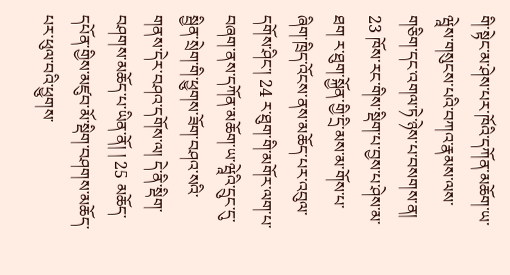གི་སྟེང་མ་ཤེས་པར་ཁོའི་དཀོན་མཆོག་ཡ་ཝཱེས་གསུངས་པའི་བཀའ་རྣམས་ལས་གཅིག་དང་འགལ་ཏེ་ཉེས་པ་བསགས་ན། 23 ཁོས་རང་གིས་སྡིག་པ་བྱས་པ་ཤེས་མ་ཐག ར་ཐུག་སྐྱོན་གྱི་དྲི་མས་མ་གོས་པ་ཞིག་ཁྲིད་འོངས་ནས་མཆོད་པར་འབུལ་དགོས་ཤིང་། 24 ར་ཐུག་གི་མགོར་ལག་པ་བཞག་ནས་དཀོན་མཆོག་ཡ་ཝཱེའི་དྲུང་དུ་སྦྱིན་སྲེག་གི་ཕྱུགས་ཟོག་བཤའ་སའི་གནས་དེར་བཤའ་དགོས་ལ། དེ་ནི་སྡིག་བཤགས་མཆོད་པ་ཡིན་ནོ། ། 25 མཆོད་དཔོན་གྱིས་མཛུབ་མོ་སྡིག་བཤགས་མཆོད་པར་ཕུལ་བའི་ཕྱུགས་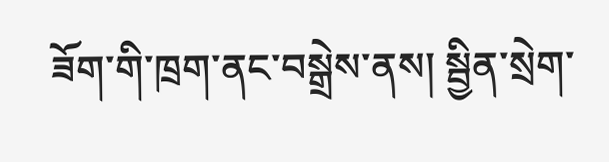ཟོག་གི་ཁྲག་ནང་བསྒྲེས་ནས། སྦྱིན་སྲེག་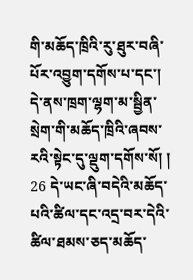གི་མཆོད་ཁྲིའི་རུ་ཐུར་བཞི་པོར་འབྱུག་དགོས་པ་དང་། དེ་ནས་ཁྲག་ལྷག་མ་སྦྱིན་སྲེག་གི་མཆོད་ཁྲིའི་ཞབས་རའི་སྟེང་དུ་ལྡུག་དགོས་སོ། ། 26 དེ་ཡང་ཞི་བདེའི་མཆོད་པའི་ཚིལ་དང་འདྲ་བར་དེའི་ཚིལ་ཐམས་ཅད་མཆོད་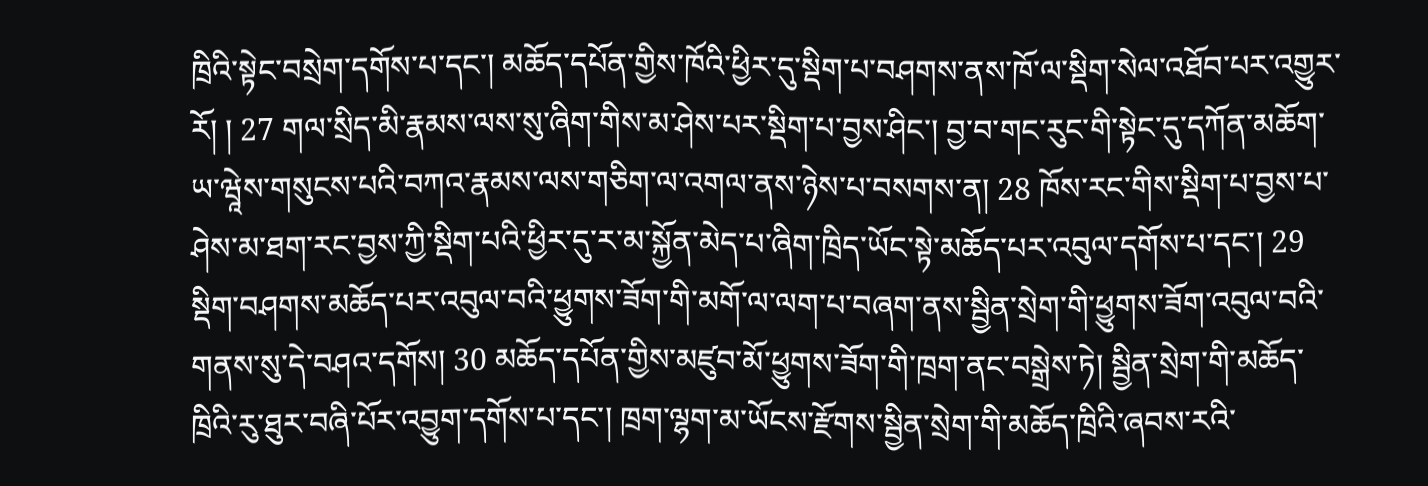ཁྲིའི་སྟེང་བསྲེག་དགོས་པ་དང་། མཆོད་དཔོན་གྱིས་ཁོའི་ཕྱིར་དུ་སྡིག་པ་བཤགས་ནས་ཁོ་ལ་སྡིག་སེལ་འཐོབ་པར་འགྱུར་རོ། ། 27 གལ་སྲིད་མི་རྣམས་ལས་སུ་ཞིག་གིས་མ་ཤེས་པར་སྡིག་པ་བྱས་ཤིང་། བྱ་བ་གང་རུང་གི་སྟེང་དུ་དཀོན་མཆོག་ཡ་ཝཱེས་གསུངས་པའི་བཀའ་རྣམས་ལས་གཅིག་ལ་འགལ་ནས་ཉེས་པ་བསགས་ན། 28 ཁོས་རང་གིས་སྡིག་པ་བྱས་པ་ཤེས་མ་ཐག་རང་བྱས་ཀྱི་སྡིག་པའི་ཕྱིར་དུ་ར་མ་སྐྱོན་མེད་པ་ཞིག་ཁྲིད་ཡོང་སྟེ་མཆོད་པར་འབུལ་དགོས་པ་དང་། 29 སྡིག་བཤགས་མཆོད་པར་འབུལ་བའི་ཕྱུགས་ཟོག་གི་མགོ་ལ་ལག་པ་བཞག་ནས་སྦྱིན་སྲེག་གི་ཕྱུགས་ཟོག་འབུལ་བའི་གནས་སུ་དེ་བཤའ་དགོས། 30 མཆོད་དཔོན་གྱིས་མཛུབ་མོ་ཕྱུགས་ཟོག་གི་ཁྲག་ནང་བསྒྲེས་ཏེ། སྦྱིན་སྲེག་གི་མཆོད་ཁྲིའི་རུ་ཐུར་བཞི་པོར་འབྱུག་དགོས་པ་དང་། ཁྲག་ལྷག་མ་ཡོངས་རྫོགས་སྦྱིན་སྲེག་གི་མཆོད་ཁྲིའི་ཞབས་རའི་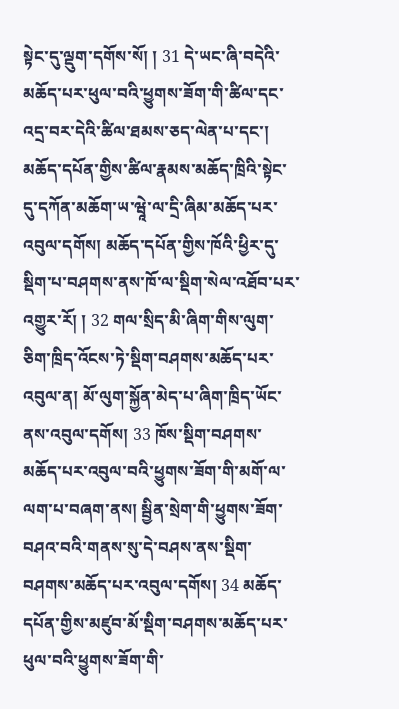སྟེང་དུ་ལྡུག་དགོས་སོ། ། 31 དེ་ཡང་ཞི་བདེའི་མཆོད་པར་ཕུལ་བའི་ཕྱུགས་ཟོག་གི་ཚིལ་དང་འདྲ་བར་དེའི་ཚིལ་ཐམས་ཅད་ལེན་པ་དང་། མཆོད་དཔོན་གྱིས་ཚིལ་རྣམས་མཆོད་ཁྲིའི་སྟེང་དུ་དཀོན་མཆོག་ཡ་ཝཱེ་ལ་དྲི་ཞིམ་མཆོད་པར་འབུལ་དགོས། མཆོད་དཔོན་གྱིས་ཁོའི་ཕྱིར་དུ་སྡིག་པ་བཤགས་ནས་ཁོ་ལ་སྡིག་སེལ་འཐོབ་པར་འགྱུར་རོ། ། 32 གལ་སྲིད་མི་ཞིག་གིས་ལུག་ཅིག་ཁྲིད་འོངས་ཏེ་སྡིག་བཤགས་མཆོད་པར་འབུལ་ན། མོ་ལུག་སྐྱོན་མེད་པ་ཞིག་ཁྲིད་ཡོང་ནས་འབུལ་དགོས། 33 ཁོས་སྡིག་བཤགས་མཆོད་པར་འབུལ་བའི་ཕྱུགས་ཟོག་གི་མགོ་ལ་ལག་པ་བཞག་ནས། སྦྱིན་སྲེག་གི་ཕྱུགས་ཟོག་བཤའ་བའི་གནས་སུ་དེ་བཤས་ནས་སྡིག་བཤགས་མཆོད་པར་འབུལ་དགོས། 34 མཆོད་དཔོན་གྱིས་མཛུབ་མོ་སྡིག་བཤགས་མཆོད་པར་ཕུལ་བའི་ཕྱུགས་ཟོག་གི་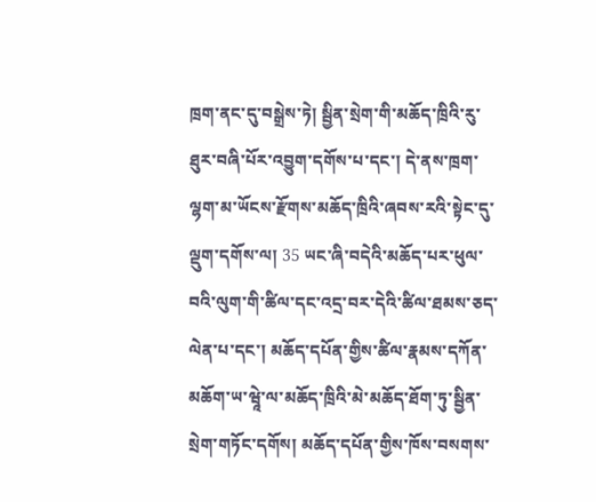ཁྲག་ནང་དུ་བསྒྲེས་ཏེ། སྦྱིན་སྲེག་གི་མཆོད་ཁྲིའི་རུ་ཐུར་བཞི་པོར་འབྱུག་དགོས་པ་དང་། དེ་ནས་ཁྲག་ལྷག་མ་ཡོངས་རྫོགས་མཆོད་ཁྲིའི་ཞབས་རའི་སྟེང་དུ་ལྡུག་དགོས་ལ། 35 ཡང་ཞི་བདེའི་མཆོད་པར་ཕུལ་བའི་ལུག་གི་ཚིལ་དང་འདྲ་བར་དེའི་ཚིལ་ཐམས་ཅད་ལེན་པ་དང་། མཆོད་དཔོན་གྱིས་ཚིལ་རྣམས་དཀོན་མཆོག་ཡ་ཝཱེ་ལ་མཆོད་ཁྲིའི་མེ་མཆོད་ཐོག་ཏུ་སྦྱིན་སྲེག་གཏོང་དགོས། མཆོད་དཔོན་གྱིས་ཁོས་བསགས་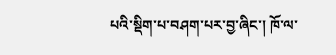པའི་སྡིག་པ་བཤག་པར་བྱ་ཞིང་། ཁོ་ལ་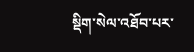སྡིག་སེལ་འཐོབ་པར་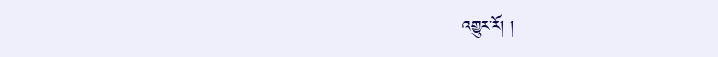འགྱུར་རོ། །